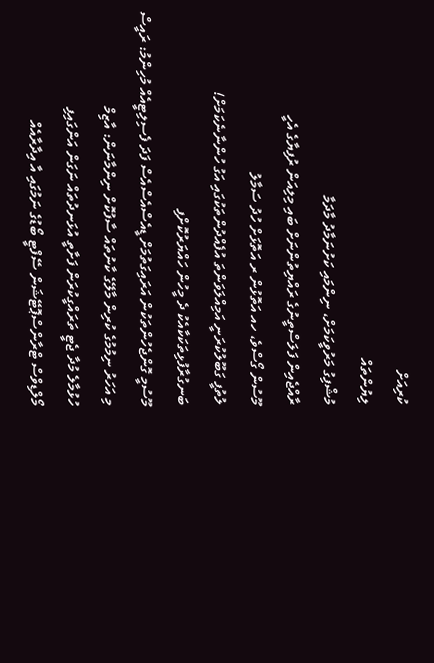ކުރިއަށް
ލިޔުންތައް
މުޝްފިގު މަރުވީކަމަށް، ނިންމައި ކަށުނަމާދު މާދަމާ
ރާއްޖެއިން ފަލަސްތީނުގެ ރައްޔިތުންނަށް ބައި މިލިއަން ރުފިޔާގެ އެހީ
މޫސުން ގޯސްވެ، ހއ އަތޮޅުން ރ އަތޮޅަށް ހުދު ސަމާލު
ލުތުފީ ގަބޫލުކުރަނީ އަމިއްލަވަންތަ އުފެއްދުންތަކުގައި އަގު ހުންނާނެކަމަށް!
ބަނގުރާފުޅިތަކަކާއެކު ދެ މީހުން ހައްޔަރުކޮށްފި
މޫސުމީ ގޮންޖެހުންތަކުން އަރައިގަތުމަށް ޑީއެސްއެސްއެސް ފަދަ ފެސިލިޓީއެއް މުހިންމު: ރައީސް
މި އަހަރު ނިމުމުގެ ކުރިން މާލޭގެ ކާނުތައް ސާފުކޮށް ނިންމާނަން: އާޒިމް
ހުޅުމާލެ މުދާ ޖެޓީ ތަރައްގީކުރަން ފަށާތީ އުޅަނދުތައް ނަގަން އަންގައިފި
މޯލްޑިވްސް ޓްރާންސްޕޮޓޭޝަން ސޭފްޓީ ބޯޑުގެ ނަމުގައި އާ އިދާރާއެއް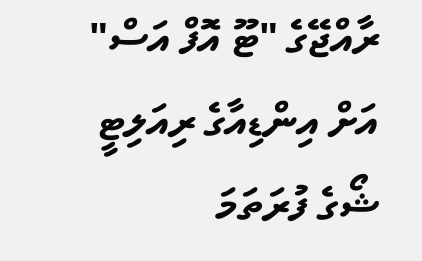ރާއްޖޭގެ "ޓޫ އޮފް އަސް" އަށް އިންޑިއާގެ ރިއަލިޓީ ޝޯގެ ފުރަތަމަ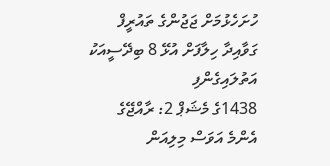ހުށަހެޅުމަށް ޖަޖުންގެ ތައުރީފް
ގަވާއިދާ ހިލާފަށް އުޅޭ 8 ބިދޭސީއަކު އަތުލައިގެންފި
1438ގެ މެޝަޕް 2: ރާއްޖޭގެ އެންމެ އަވަސް މިލިއަން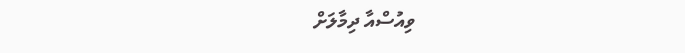ވިއުސްއާ ދިމާލަށް